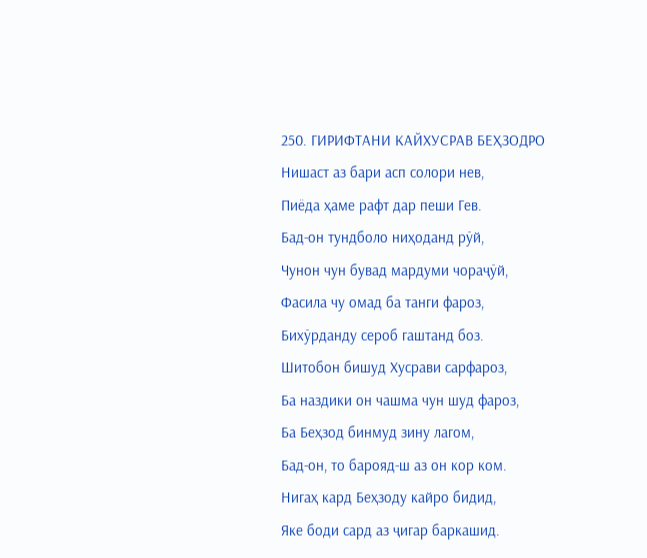250. ГИРИФТАНИ КАЙХУСРАВ БЕҲЗОДРО
Нишаст аз бари асп солори нев,
Пиёда ҳаме рафт дар пеши Гев.
Бад-он тундболо ниҳоданд рӯй,
Чунон чун бувад мардуми чораҷӯй,
Фасила чу омад ба танги фароз,
Бихӯрданду сероб гаштанд боз.
Шитобон бишуд Хусрави сарфароз,
Ба наздики он чашма чун шуд фароз,
Ба Беҳзод бинмуд зину лагом,
Бад-он, то барояд-ш аз он кор ком.
Нигаҳ кард Беҳзоду кайро бидид,
Яке боди сард аз ҷигар баркашид.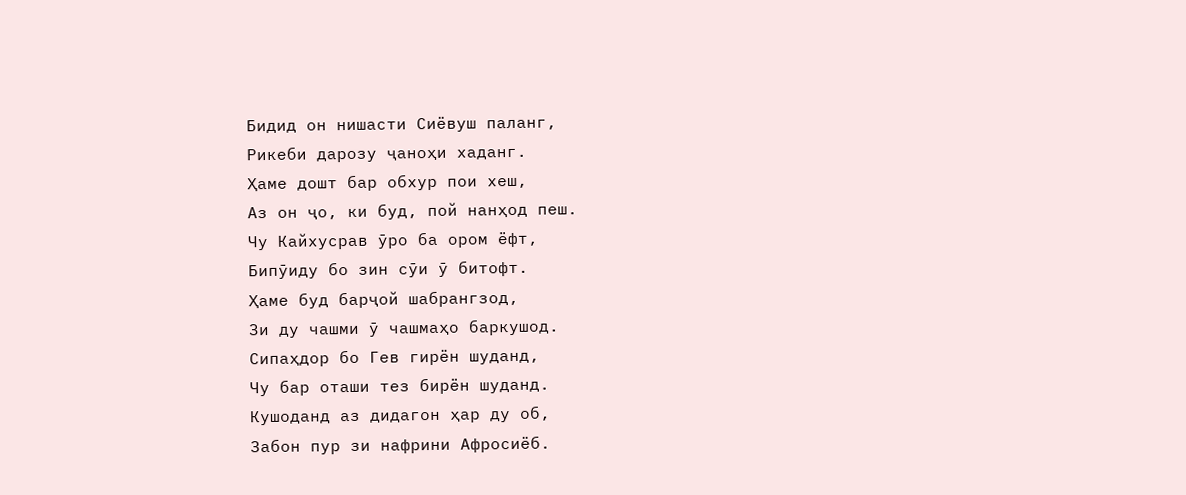Бидид он нишасти Сиёвуш паланг,
Рикеби дарозу ҷаноҳи хаданг.
Ҳаме дошт бар обхур пои хеш,
Аз он ҷо, ки буд, пой нанҳод пеш.
Чу Кайхусрав ӯро ба ором ёфт,
Бипӯиду бо зин сӯи ӯ битофт.
Ҳаме буд барҷой шабрангзод,
Зи ду чашми ӯ чашмаҳо баркушод.
Сипаҳдор бо Гев гирён шуданд,
Чу бар оташи тез бирён шуданд.
Кушоданд аз дидагон ҳар ду об,
Забон пур зи нафрини Афросиёб.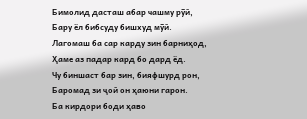Бимолид дасташ абар чашму рӯй,
Бару ёл бибсуду бишхуд мӯй.
Лагомаш ба сар карду зин барниҳод,
Ҳаме аз падар кард бо дард ёд.
Чу биншаст бар зин, бияфшурд рон,
Баромад зи ҷой он ҳаюни гарон.
Ба кирдори боди ҳаво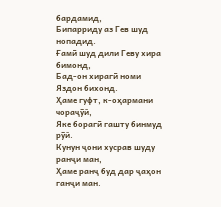бардамид,
Бипарриду аз Гев шуд нопадид.
Ғамӣ шуд дили Геву хира бимонд,
Бад-он хирагӣ номи Яздон бихонд.
Ҳаме гуфт, к-оҳармани чораҷӯй,
Яке борагӣ гашту бинмуд рӯй.
Кунун ҷони хусрав шуду ранҷи ман,
Ҳаме ранҷ буд дар ҷаҳон ганҷи ман.